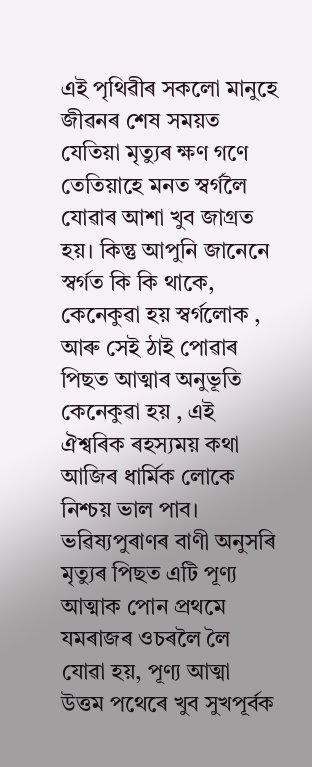এই পৃথিৱীৰ সকলো মানুহে জীৱনৰ শেষ সময়ত যেতিয়া মৃত্যুৰ ক্ষণ গণে তেতিয়াহে মনত স্বৰ্গলৈ যোৱাৰ আশা খুব জাগ্ৰত হয়। কিন্তু আপুনি জানেনে স্বৰ্গত কি কি থাকে, কেনেকুৱা হয় স্বৰ্গলোক , আৰু সেই ঠাই পোৱাৰ পিছত আত্মাৰ অনুভূতি কেনেকুৱা হয় , এই ঐশ্বৰিক ৰহস্যময় কথা আজিৰ ধাৰ্মিক লোকে নিশ্চয় ভাল পাব।
ভৱিষ্যপুৰাণৰ বাণী অনুসৰি মৃত্যুৰ পিছত এটি পূণ্য আত্মাক পোন প্ৰথমে যমৰাজৰ ওচৰলৈ লৈ যোৱা হয়, পূণ্য আত্মা উত্তম পথেৰে খুব সুখপূৰ্বক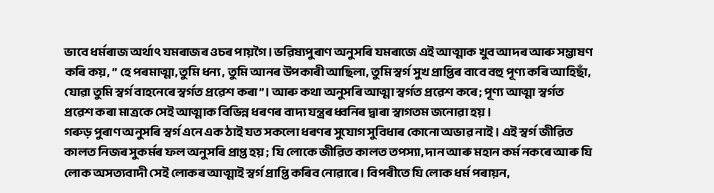ভাবে ধৰ্মৰাজ অৰ্থাৎ যমৰাজৰ ওচৰ পায়গৈ। ভৱিষ্যপুৰাণ অনুসৰি যমৰাজে এই আত্মাক খুব আদৰ আৰু সম্ভাষণ কৰি কয়, ” হে পৰমাত্মা, তুমি ধন্য , তুমি আনৰ উপকাৰী আছিলা, তুমি স্বর্গ সুখ প্ৰাপ্তিৰ বাবে বহু পূণ্য কৰি আহিছাঁ, যোৱা তুমি স্বৰ্গ বাহনেৰে স্বৰ্গত প্ৰৱেশ কৰা”। আৰু কথা অনুসৰি আত্মা স্বৰ্গত প্ৰৱেশ কৰে ; পূণ্য আত্মা স্বৰ্গত প্ৰৱেশ কৰা মাত্ৰকে সেই আত্মাক বিভিন্ন ধৰণৰ বাদ্য যন্ত্ৰৰ ধ্বনিৰ দ্বাৰা স্বাগতম জনোৱা হয়।
গৰুড় পুৰাণ অনুসৰি স্বৰ্গ এনে এক ঠাই যত সকলো ধৰণৰ সুযোগ সুবিধাৰ কোনো অভাৱ নাই । এই স্বৰ্গ জীৱিত কালত নিজৰ সুকৰ্মৰ ফল অনুসৰি প্ৰাপ্ত হয় ; যি লোকে জীৱিত কালত তপস্যা, দান আৰু মহান কৰ্ম নকৰে আৰু যি লোক অসত্যবাদী সেই লোকৰ আত্মাই স্বৰ্গ প্ৰাপ্তি কৰিব নোৱাৰে। বিপৰীতে যি লোক ধৰ্ম পৰায়ন,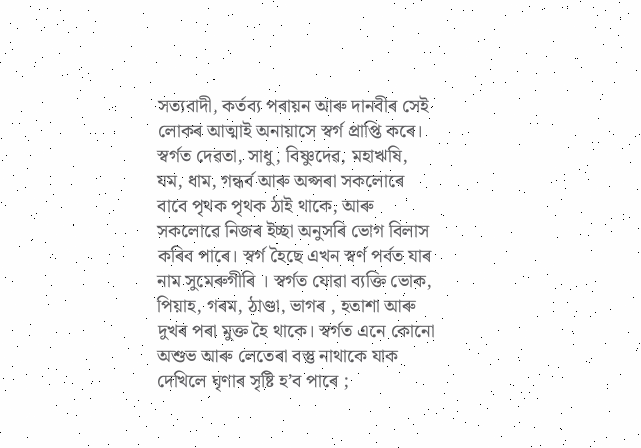সত্যবাদী, কৰ্তব্য পৰায়ন আৰু দানবীৰ সেই লোকৰ আত্মাই অনায়াসে স্বৰ্গ প্ৰাপ্তি কৰে।
স্বৰ্গত দেৱতা, সাধু, বিষ্ণুদেৱ, মহাঋষি, যম, ধাম, গন্ধৰ্ব আৰু অপ্সৰা সকলোৰে বাবে পৃথক পৃথক ঠাই থাকে, আৰু সকলোৱে নিজৰ ইচ্ছা অনুসৰি ভোগ বিলাস কৰিব পাৰে। স্বৰ্গ হৈছে এখন স্বৰ্ণ পৰ্বত যাৰ নাম সুমেৰুগীৰি । স্বৰ্গত যোৱা ব্যক্তি ভোক, পিয়াহ, গৰম, ঠাণ্ডা, ভাগৰ , হতাশা আৰু দুখৰ পৰা মুক্ত হৈ থাকে। স্বৰ্গত এনে কোনো অশুভ আৰু লেতেৰা বস্তু নাথাকে যাক দেখিলে ঘৃণাৰ সৃষ্টি হ’ব পাৰে ;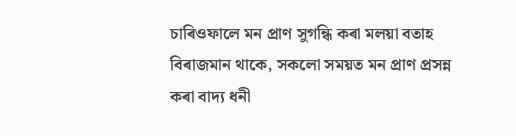চাৰিওফালে মন প্ৰাণ সুগন্ধি কৰা মলয়া বতাহ বিৰাজমান থাকে, সকলো সময়ত মন প্ৰাণ প্ৰসন্ন কৰা বাদ্য ধনী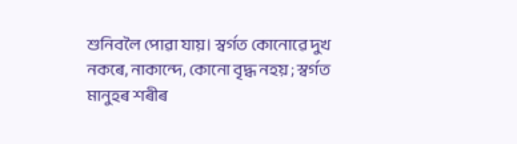শুনিবলৈ পোৱা যায়। স্বৰ্গত কোনোৱে দুখ নকৰে, নাকান্দে, কোনো বৃদ্ধ নহয় ; স্বৰ্গত মানুহৰ শৰীৰ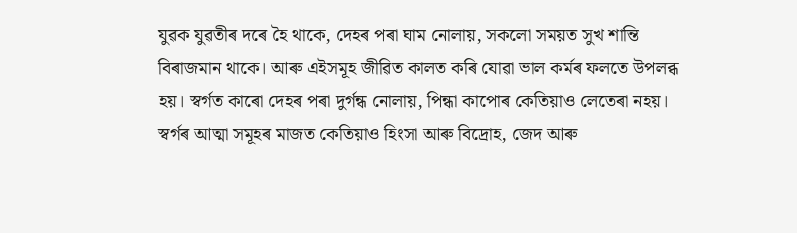যুৱক যুৱতীৰ দৰে হৈ থাকে, দেহৰ পৰা ঘাম নোলায়, সকলো সময়ত সুখ শান্তি বিৰাজমান থাকে। আৰু এইসমূহ জীৱিত কালত কৰি যোৱা ভাল কৰ্মৰ ফলতে উপলব্ধ হয়। স্বৰ্গত কাৰো দেহৰ পৰা দুৰ্গন্ধ নোলায়, পিন্ধা কাপোৰ কেতিয়াও লেতেৰা নহয়।
স্বৰ্গৰ আত্মা সমূহৰ মাজত কেতিয়াও হিংসা আৰু বিদ্রোহ, জেদ আৰু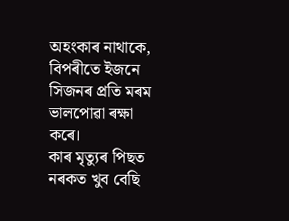অহংকাৰ নাথাকে, বিপৰীতে ইজনে সিজনৰ প্ৰতি মৰম ভালপোৱা ৰক্ষা কৰে।
কাৰ মৃত্যুৰ পিছত নৰকত খুব বেছি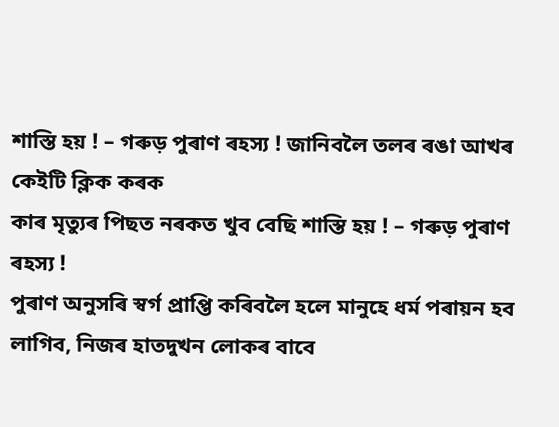শাস্তি হয় ! – গৰুড় পুৰাণ ৰহস্য ! জানিবলৈ তলৰ ৰঙা আখৰ কেইটি ক্লিক কৰক
কাৰ মৃত্যুৰ পিছত নৰকত খুব বেছি শাস্তি হয় ! – গৰুড় পুৰাণ ৰহস্য !
পুৰাণ অনুসৰি স্বৰ্গ প্ৰাপ্তি কৰিবলৈ হলে মানুহে ধৰ্ম পৰায়ন হব লাগিব, নিজৰ হাতদুখন লোকৰ বাবে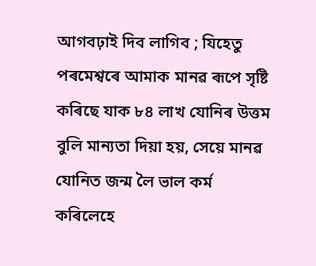আগবঢ়াই দিব লাগিব ; যিহেতু পৰমেশ্বৰে আমাক মানৱ ৰূপে সৃষ্টি কৰিছে যাক ৮৪ লাখ যোনিৰ উত্তম বুলি মান্যতা দিয়া হয়, সেয়ে মানৱ যোনিত জন্ম লৈ ভাল কৰ্ম কৰিলেহে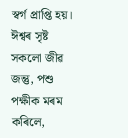স্বৰ্গ প্ৰাপ্তি হয়। ঈশ্বৰ সৃষ্ট সকলো জীৱ জন্তু, পশু পক্ষীক মৰম কৰিলে,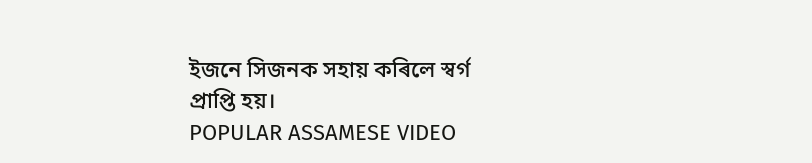ইজনে সিজনক সহায় কৰিলে স্বৰ্গ প্ৰাপ্তি হয়।
POPULAR ASSAMESE VIDEO